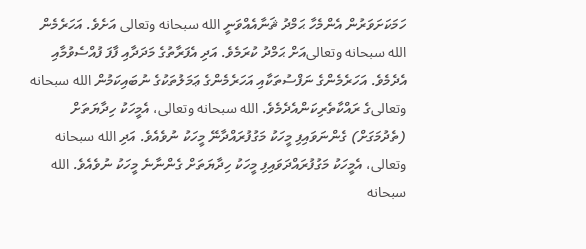ހަމަކަށަވަރުން އެންމެހާ ޙަމްދު ޘަނާއެއްވަނީ الله سبحانه وتعالى އަށެވެ. އަހަރެމެން الله سبحانه وتعالىއަށް ޙަމްދު ކުރަމެވެ. އަދި އެފަރާތުގެ މަދަދާއި ފާފަ ފުއްސެވުމާއި އެދެމެވެ. އަހަރެމެންގެ ނަފްސުތަކާއި އަހަރެމެންގެ ޢަމަލުތަކުގެ ނުބައިކަމުން الله سبحانه وتعالىގެ ރައްކާތެރިކަންއެދެމެވެ. الله سبحانه وتعالى، އެމީހަކު ހިދާޔަތަށް (ތެދުމަގަށް) ގެންނަވައިފި މީހަކު މަގުފުރައްދާނޭ މީހަކު ނުވެއެވެ. އަދި الله سبحانه وتعالى، އެމީހަކު މަގުފުރައްދަވައިފި މީހަކު ހިދާޔަތަށް ގެންނާނެ މީހަކު ނުވެއެވެ. الله سبحانه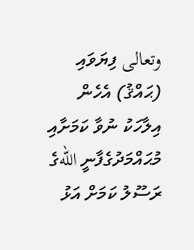وتعالى ފިޔަވައި (ޙައްޤު) އެހެން އިލާހަކު ނުވާ ކަމަށާއި މުޙައްމަދުގެފާނީ اللهގެ ރަސޫލު ކަމަށް އަޅު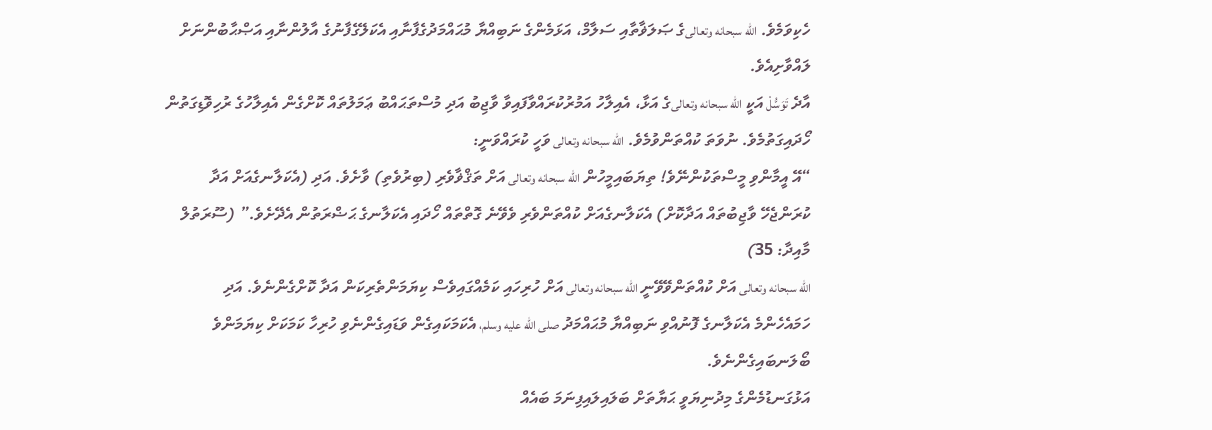ހެކިވަމެވެ. الله سبحانه وتعالىގެ ޞަލަޥާތާއި ސަލާމް، އަޅަމެންގެ ނަބިއްޔާ މުޙައްމަދުގެފާނާއި އެކަލޭގެފާނުގެ އާލުންނާއި އަޞްޙާބުންނަށް ލައްވާށިއެވެ.
އާދެ تَوَسُّلْ އަކީ الله سبحانه وتعالىގެ އަޅާ، އެއިލާހު އަމުރުކުރައްވާފައިވާ ވާޖިބު އަދި މުސްތަޙައްބު ޢަމަލުތައް ކޮށްގެން އެއިލާހުގެ ރުހިވޮޑިގަތުން ހޯދައިގަތުމެވެ. ނުވަތަ ކުއްތަންވުމެވެ. الله سبحانه وتعالى ވަހީ ކުރައްވަނީ:
“އޭ އީމާންވި މީސްތަކުންނޭވެ! ތިޔަބައިމީހުން الله سبحانه وتعالى އަށް ތަޤްޥާވެރި (ބިރުވެތި) ވާށެވެ. އަދި (އެކަލާނގެއަށް އަދާ ކުރަންޖެހޭ ވާޖިބުތައް އަދާކޮށް) އެކަލާނގެއަށް ކުއްތަންވެރި ވެވޭނެ ގޮތްތައް ހޯދައި އެކަލާނގެ ޙަޟްރަތުން އެދޭށެވެ.” (ސޫރަތުލް މާއިދާ: 35)
الله سبحانه وتعالى އަށް ކުއްތަންވޭވޭނީ الله سبحانه وتعالى އަށް ހުރިހައި ކަމެއްގައިވެސް ކިޔަމަންތެރިކަން އަދާ ކޮށްގެންނެވެ. އަދި ހަމައެހެންމެ އެކަލާނގެ ފޮނުއްވި ނަބިއްޔާ މުޙައްމަދު صلى الله عليه وسلم، އެކަމަކައިގެން ވަޑައިގެންނެވި ހުރިހާ ކަމަކަށް ކިޔަމަންވެ ބޯލަނބައިގެންނެވެ.
އަޅުގަނޑުމެންގެ މިދުނިޔަވީ ޙަޔާތަށް ބަލައިލައިފިނަމަ ބައެއް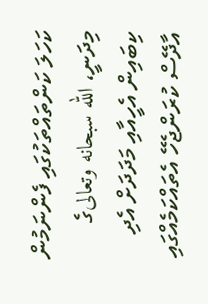ކަހަލަ ކަންތައްތަކުގައި ފެންނަމުން މިދަނީ، الله سبحانه وتعالىގެ ކިބައިން އެހީއާއި މަދަދަށް އެދި އާދޭސް ކުރަންޖެހޭ އެތައްކަމެއްގައި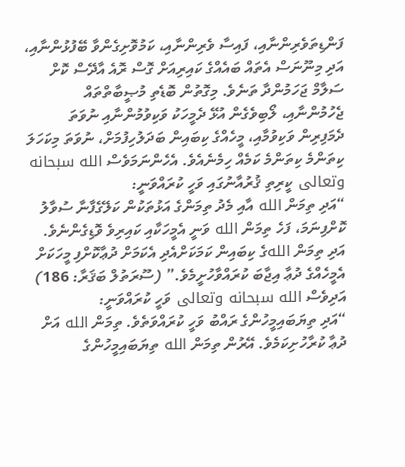ފަންޑިތަވެރިންނާއި، ފައިސާ ވެރިންނާއި، ކަމުވޮށިގެންވާ ބޭފުޅުންނާއި، އަދި މިނޫނަސް އެތައް ބައެއްގެ ކައިރިއަށް ގޮސް ރޮއެ އާދޭސް ކޮށް ސަލާމް ޖަހަމުންދާ ތަނެވެ. މިގޮތުން ބޮޑެތި މުޞީބާތްތައް ޖެހުމުންނާއި، ލޯބިވެގެން އުޅޭ ދެމީހަކު ވަކިވުމުންނާއި ނުވަތަ ދެމަފިރިން ވަކިވުމާއި، މީހެއްގެ ކިބައިން ބަދަލުހިފުމަށް، ނުވަތަ މިކަހަލަ ކިތަންމެ ކިތަންމެ ކަމެއް ހިމެނެއެވެ. އެހެންނަމަވެސް الله سبحانه وتعالى ކީރިތި ޤުރުއާނުގައި ވަހީ ކުރައްވަނީ:
“އަދި ތިމަން الله އާއި މެދު ތިމަންގެ އަޅުތަކުން ކަލޭގެފާނާ ސުވާލު ކޮށްފިނަމަ، ފަހެ ތިމަން الله ވަނީ އެމީހަކާއި ކައިރިވެ ވޮޑިގެންނެވެ. އަދި ތިމަން اللهގެ ކިބައިން ކަމަކަށްއެދި އެކަމަށް ދުޢާކޮށްފި މީހަކަށް އެމީހެއްގެ ދުޢާ އިޖާބަ ކުރައްވާހުށީމެވެ.” (ސޫރަތުލް ބަޤަރާ: 186)
އަދިވެސް الله سبحانه وتعالى ވަހީ ކުރައްވަނީ:
“އަދި ތިޔަބައިމީހުންގެ ރައްބު ވަހީ ކުރައްވަތެވެ. ތިމަން الله އަށް ދުޢާ ކުރާހުށިކަމެވެ. އޭރުން ތިމަން الله ތިޔަބައިމީހުންގެ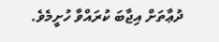ދުޢާތަށް އިޖާބަ ކުރައްވާ ހުށީމެވެ.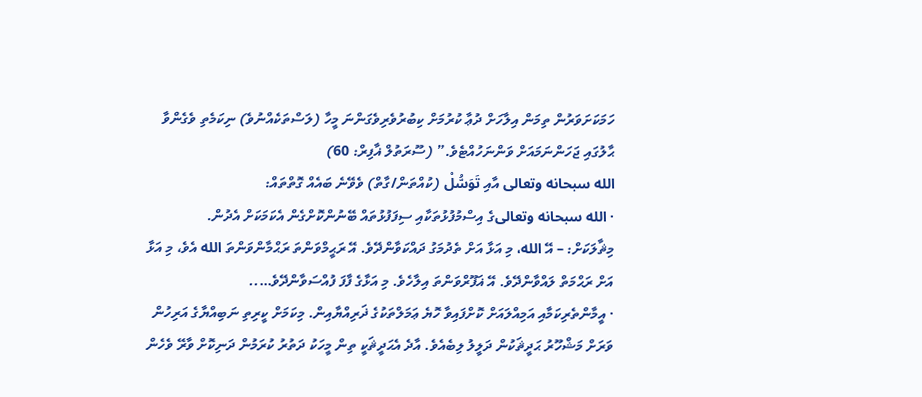ހަމަކަށަވަރުން ތިމަން އިލާހަށް ދުޢާ ކުރުމަށް ކިބުރުވެރިވެގަންނަ މީހާ (ލަސްތަކެއްނުވެ) ނިކަމެތި ވެގެންވާ ޙާލުގައި ޖަހަންނަމައަށް ވަންނަހުއްޓެވެ.” (ސޫރަތުލް ޣާފިރް: 60)
الله سبحانه وتعالى އާއި تَوَسُّلْ (ކުއްތަން/ގާތް) ވެވޭނެ ބައެއް ގޮތްތައް:
· الله سبحانه وتعالىގެ އިސްމުފުޅުތަކާއި ސިފަފުޅުތައް ބޭނުންކޮށްގެން އެކަމަކަށް އެދުން.
މިޘާލަކަށް: – އޭ الله، މި އަޅާ އަށް ތެދުމަގު ދައްކަވާންދޭވެ. އޭ ރަޙީމްވަންތަ ރަޙްމާންވަންތަ الله އެވެ، މި އަޅާ އަށް ރަޙްމަތް ލައްވާންދޭވެ. އޭ ޣަފޫރްވަންތަ އިލާހެވެ. މި އަޅާގެ ފާފަ ފުއްސަވާންދޭވެ…..
· އީމާންތެރިކަމާއި އަމިއްލައަށް ކޮށްފައިވާ ހޮޔެ ޢަމަލްތަކުގެ ޛަރިއްޔާއިން. މިކަމަށް ކީރިތި ނަބިއްޔާގެ އަރިހުން ވަރަށް މަޝްހޫރު ޙަދީޘަކުން ދަލީލު ލިބެއެވެ. އާދެ އެޙަދީޘަކީ ތިން މީހަކު ދަތުރު ކުރަމުން ދަނިކޮށް ވާރޭ ވެހެން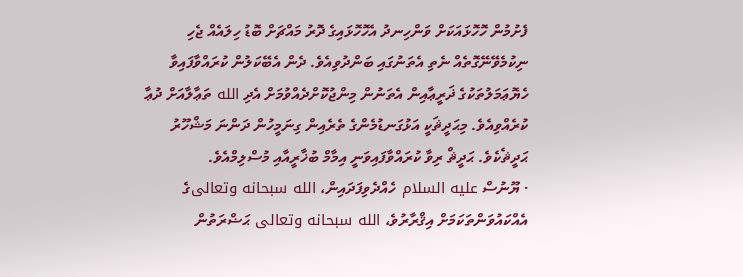ފެށުމުން ހޮހޮޅައަކަށް ވަންހިނދު އެހޮހޮޅައިގެ ދޮރު މައްޗަށް ބޮޑު ހިލައެއް ޖެހި ނިކުމެވޭނޭގޮތެއް ނެތި އެތަނުގައި ބަންދުވިއެވެ. ދެން އެބޭކަލުން ކުރައްވާފައިވާ ހެޔޮޢަމަލުތަކުގެ ޛަރީޢާއިން އެތަނުން މިންޖުކޮށްދެއްވުމަށް އެދި الله ތަޢާލާއަށް ދުޢާ ކުރެއްވިއެވެ. މިޙަދީޘަކީ އަޅުގަނޑުމެންގެ ތެރެއިން ގިނަމީހުން ދަންނަ މަޝްހޫރު ޙަދީޘެކެވެ. ޙަދީޘް ރިވާ ކުރައްވާފައިވަނީ އިމާމް ބުޚާރީއާއި މުސްލިމްއެވެ.
· ޔޫނުސް عليه السلام ހެއްދެވިފަދައިން، الله سبحانه وتعالىގެ އެއްކައުވަންތަކަމަށް އިޤްރާރުވެ، الله سبحانه وتعالى ޙަޟްރަތުން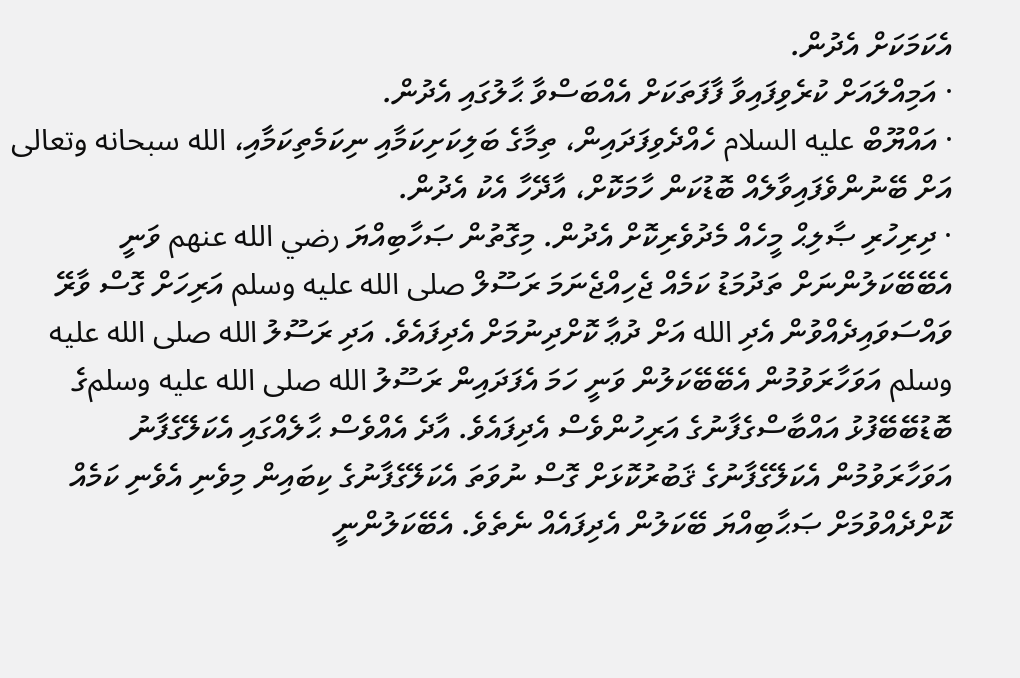އެކަމަކަށް އެދުން.
· އަމިއްލައަށް ކުރެވިފައިވާ ފާފަތަކަށް އެއްބަސްވާ ޙާލުގައި އެދުން.
· އައްޔޫބް عليه السلام ހެއްދެވިފަދައިން، ތިމާގެ ބަލިކަށިކަމާއި ނިކަމެތިކަމާއި، الله سبحانه وتعالى އަށް ބޭނުންވެފައިވާލެއް ބޮޑުކަން ހާމަކޮށް، އާދޭހާ އެކު އެދުން.
· ދިރިހުރި ޞާލިޙް މީހެއް މެދުވެރިކޮށް އެދުން. މިގޮތުން ޞަހާބިއްޔަ رضي الله عنهم ވަނީ އެބޭބޭކަލުންނަށް ތަދުމަޑު ކަމެއް ޖެހިއްޖެނަމަ ރަސޫލް صلى الله عليه وسلم އަރިހަށް ގޮސް ވާރޭ ވައްސަވައިދެއްވުން އެދި الله އަށް ދުޢާ ކޮށްދިނުމަށް އެދިފައެވެ. އަދި ރަސޫލު الله صلى الله عليه وسلم އަވަހާރަވުމުން އެބޭބޭކަލުން ވަނީ ހަމަ އެފަދައިން ރަސޫލު الله صلى الله عليه وسلمގެ ބޮޑުބޭބޭފުޅު އައްބާސްގެފާނުގެ އަރިހުންވެސް އެދިފައެވެ. އާދެ އެއްވެސް ޙާލެއްގައި އެކަލޭގެފާނު އަވަހާރަވުމުން އެކަލޭގެފާނުގެ ޤަބުރުކޮޅަށް ގޮސް ނުވަތަ އެކަލޭގެފާނުގެ ކިބައިން މިވެނި އެވެނި ކަމެއް ކޮށްދެއްވުމަށް ޞަޙާބިއްޔަ ބޭކަލުން އެދިފައެއް ނެތެވެ. އެބޭކަލުންނީ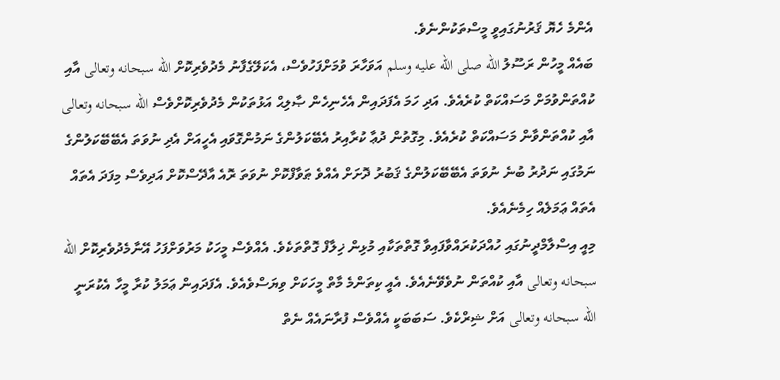އެންމެ ހެޔޮ ޤަރުނުގައިވީ މީސްތަކުންނެވެ.
ބައެއް މީހުން ރަސޫލު الله صلى الله عليه وسلم އަވަހާރަ ވުމަށްފަހުވެސް، އެކަލޭގެފާނު މެދުވެރިކޮށް الله سبحانه وتعالى އާއި ކުއްތަންވުމަށް މަސައްކަތް ކުރެއެވެ. އަދި ހަމަ އެފަދައިން އެހެނިހެން ޞާލިޙް އަޅުތަކުން މެދުވެރިކޮށްވެސް الله سبحانه وتعالى އާއި ކުއްތަންވާން މަސައްކަތް ކުރެއެވެ. މިގޮތުން ދުޢާ ކުރާއިރު އެބޭކަލުންގެ ނަމުންގޮވައި އެހީއަށް އެދި ނުވަތަ އެބޭބޭކަލުންގެ ނަމުގައި ނަދުރު ބުނެ ނުވަތަ އެބޭބޭކަލުންގެ ޤަބުރު ދޮށަށް އެއްވެ ޠަވާފްކޮށް ނުވަތަ ރޮއެ އާދޭސްކޮށް އަދިވެސް މިފަދަ އެތައް އެތައް ޢަމަލެއް ހިމެނެއެވެ.
މިއީ އިސްލާމްދީނުގައި ހުއްދަކުރައްވާފައިވާ ގޮތްތަކާއި މުޅިން ޚިލާފް ގޮތްތަކެވެ. އެއްވެސް މީހަކު މަރުވަށްފަހު އޭނާމެދުވެރިކޮށް الله سبحانه وتعالى އާއި ކުއްތަން ނުވެވޭނެއެވެ. އެއީ ކިތަންމެ މާތް މީހަކަށް ވިޔަސްވެއެވެ. އެފަދައިން ޢަމަލު ކުރާ މީހާ އެކުރަނީ الله سبحانه وتعالى އަށް ޝިރްކެވެ. ސަބަބަކީ އެއްވެސް ފުރާނައެއް ނެތް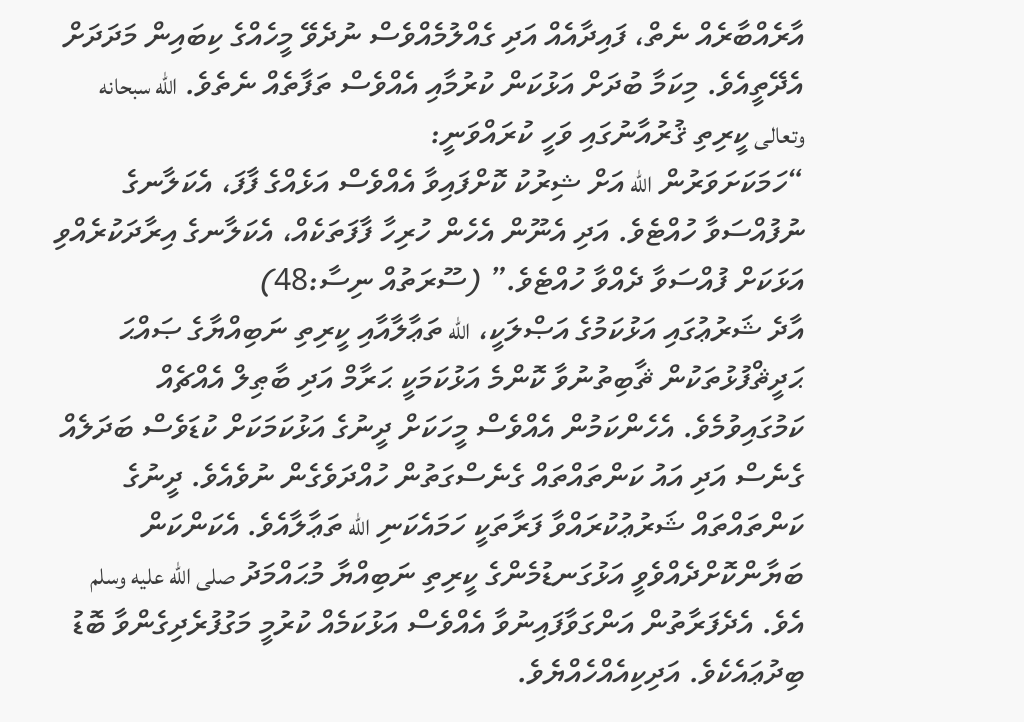އާރެއްބާރެއް ނެތް، ފައިދާއެއް އަދި ގެއްލުމެއްވެސް ނުދެވޭ މީހެއްގެ ކިބައިން މަދަދަށް އެދޭތީއެވެ. މިކަމާ ބުދަށް އަޅުކަން ކުރުމާއި އެއްވެސް ތަފާތެއް ނެތެވެ. الله سبحانه وتعالى ކީރިތި ޤުރުއާނުގައި ވަހީ ކުރައްވަނީ:
“ހަމަކަށަވަރުން الله އަށް ޝިރުކު ކޮށްފައިވާ އެއްވެސް އަޅެއްގެ ފާފަ، އެކަލާނގެ ނުފުއްސަވާ ހުއްޓެވެ. އަދި އެނޫން އެހެން ހުރިހާ ފާފަތަކެއް، އެކަލާނގެ އިރާދަކުރެއްވި އަޅަކަށް ފުއްސަވާ ދެއްވާ ހުއްޓެވެ.” (ސޫރަތުއް ނިސާ:48)
އާދެ ޝަރުޢުގައި އަޅުކަމުގެ އަޞްލަކީ، الله ތަޢާލާއާއި ކީރިތި ނަބިއްޔާގެ ޞައްޙަ ޙަދީޘްފުޅުތަކުން ޘާބިތުނުވާ ކޮންމެ އަޅުކަމަކީ ޙަރާމް އަދި ބާޠިލް އެއްޗެއް ކަމުގައިވުމެވެ. އެހެންކަމުން އެއްވެސް މީހަކަށް ދީނުގެ އަޅުކަމަކަށް ކުޑަވެސް ބަދަލެއް ގެނެސް އަދި އައު ކަންތައްތައް ގެނެސްގަތުން ހުއްދަވެގެން ނުވެއެވެ. ދީނުގެ ކަންތައްތައް ޝަރުޢުކުރައްވާ ފަރާތަކީ ހަމައެކަނި الله ތަޢާލާއެވެ. އެކަންކަން ބަޔާންކޮށްދެއްވެވީ އަޅުގަނޑުމެންގެ ކީރިތި ނަބިއްޔާ މުޙައްމަދު صلى الله عليه وسلم އެވެ. އެދެފަރާތުން އަންގަވާފައިނުވާ އެއްވެސް އަޅުކަމެއް ކުރުމީ މަގުފުރެދިގެންވާ ބޮޑު ބިދުޢައެކެވެ. އަދިކިއެއްހެއްޔެވެ.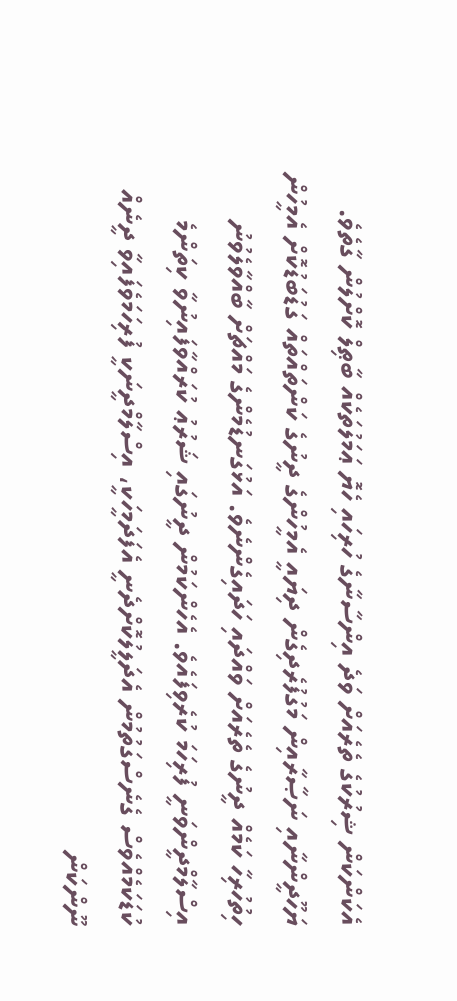އެކަންކަން ޝިރުކުގެ ތެރެއަށް ވަދެ އިންސާނާގެ ހުރިހައި ހެޔޮ ޢަމަލުތަކެއް ބާޠިލް ކޮށްލުން ގާތެވެ.
ޔަހޫދީންނާއި ނަޞާރާއިން މަގުފުރެދިގެން ދިޔައީ އެމީހުންގެ ދީނުގެ ކަންތައްތައް ގަޑުބަޑުކޮށް އެމީހުން ހިތުހުރިހާ ކަމެއް ދީނުގެ ތެރެއަށް ވައްދައި ހަދައިގެންނެވެ. އަޅުގަނޑުމެންގެ މައްޗަށް ބާއްވާލެވުނު އިސްލާމްދީންވަނީ ފުރިހަމަ ކުރެވިފައެވެ. އެހެންކަމުން ދީނުގައި ޝަރުޢު ކުރައްވާފައިނުވާ ކިތަންމެ ކުޑަކަމެއްވެސް ގެނެސްގަތުމުން އެދަލީލުކޮށްދެނީ އެފަދަމީހަކީ، އިސްލާމްދީނަކީ ފުރިހަމަވެފައިވާ ދީނެއް ނޫންކަން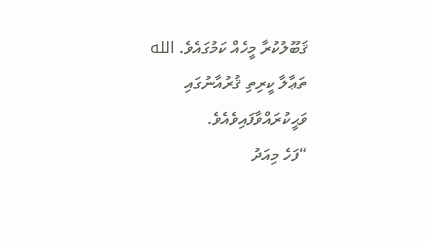ޤަބޫލުކުރާ މީހެއް ކަމުގައެވެ. الله ތަޢާލާ ކީރިތި ޤުރުއާނުގައި ވަޙީކުރައްވާފައިވެއެވެ.
“ފަހެ މިއަދު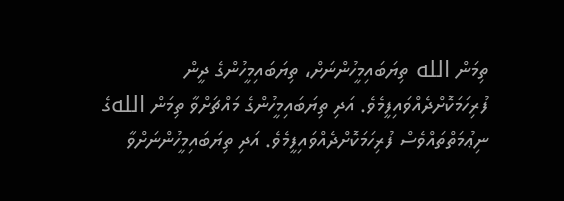ތިމަން الله ތިޔަބައިމީހުންނަށް، ތިޔަބައިމީހުންގެ ދީން ފުރިހަމަކޮށްދެއްވައިފީމެވެ. އަދި ތިޔަބައިމީހުންގެ މައްޗަށްވާ ތިމަން اللهގެ ނިޢުމަތްތައްވެސް ފުރިހަމަކޮށްދެއްވައިފީމެވެ. އަދި ތިޔަބައިމީހުންނަށްވާ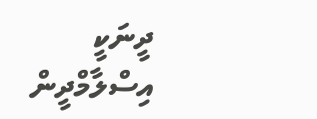ދީނަކީ އިސްލާމްދީން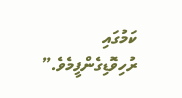ކަމުގައި ރުހިވޮޑިގެންފީމެވެ.”